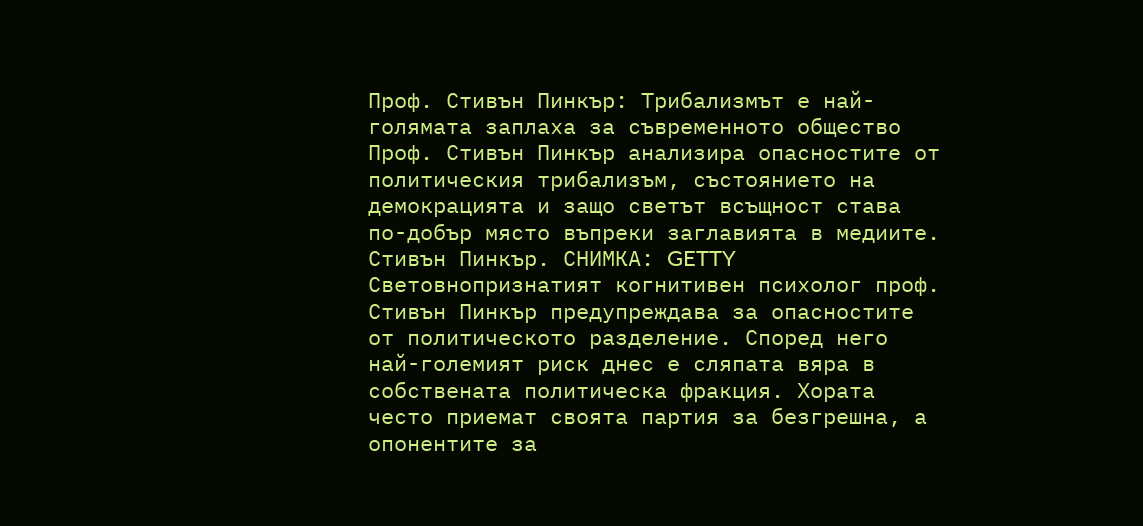Проф. Стивън Пинкър: Трибализмът е най-голямата заплаха за съвременното общество
Проф. Стивън Пинкър анализира опасностите от политическия трибализъм, състоянието на демокрацията и защо светът всъщност става по-добър място въпреки заглавията в медиите.
Стивън Пинкър. СНИМКА: GETTY
Световнопризнатият когнитивен психолог проф. Стивън Пинкър предупреждава за опасностите от политическото разделение. Според него най-големият риск днес е сляпата вяра в собствената политическа фракция. Хората често приемат своята партия за безгрешна, а опонентите за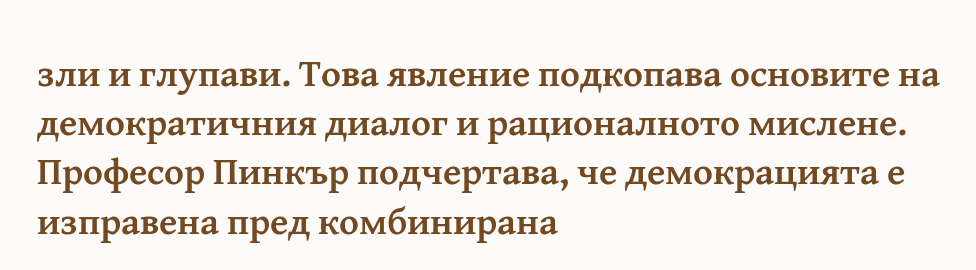зли и глупави. Това явление подкопава основите на демократичния диалог и рационалното мислене.
Професор Пинкър подчертава, че демокрацията е изправена пред комбинирана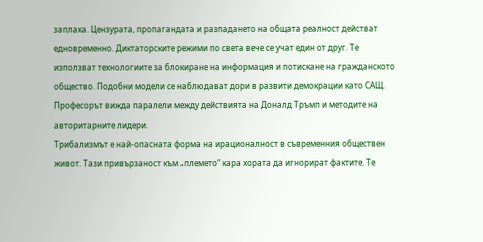заплаха. Цензурата, пропагандата и разпадането на общата реалност действат едновременно. Диктаторските режими по света вече се учат един от друг. Те използват технологиите за блокиране на информация и потискане на гражданското общество. Подобни модели се наблюдават дори в развити демокрации като САЩ. Професорът вижда паралели между действията на Доналд Тръмп и методите на авторитарните лидери.
Трибализмът е най-опасната форма на ирационалност в съвременния обществен живот. Тази привързаност към „племето“ кара хората да игнорират фактите. Те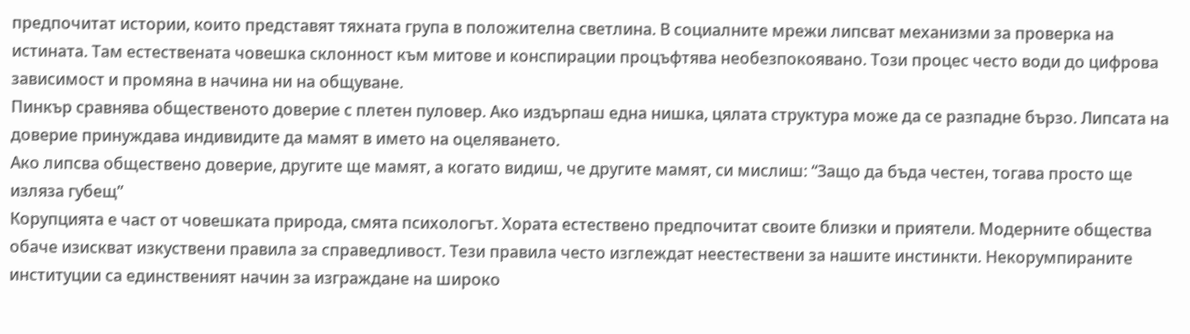предпочитат истории, които представят тяхната група в положителна светлина. В социалните мрежи липсват механизми за проверка на истината. Там естествената човешка склонност към митове и конспирации процъфтява необезпокоявано. Този процес често води до цифрова зависимост и промяна в начина ни на общуване.
Пинкър сравнява общественото доверие с плетен пуловер. Ако издърпаш една нишка, цялата структура може да се разпадне бързо. Липсата на доверие принуждава индивидите да мамят в името на оцеляването.
Ако липсва обществено доверие, другите ще мамят, а когато видиш, че другите мамят, си мислиш: “Защо да бъда честен, тогава просто ще изляза губещ”
Корупцията е част от човешката природа, смята психологът. Хората естествено предпочитат своите близки и приятели. Модерните общества обаче изискват изкуствени правила за справедливост. Тези правила често изглеждат неестествени за нашите инстинкти. Некорумпираните институции са единственият начин за изграждане на широко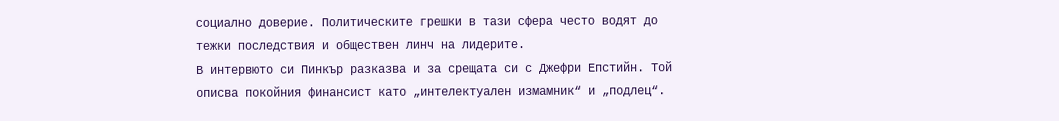социално доверие. Политическите грешки в тази сфера често водят до тежки последствия и обществен линч на лидерите.
В интервюто си Пинкър разказва и за срещата си с Джефри Епстийн. Той описва покойния финансист като „интелектуален измамник“ и „подлец“.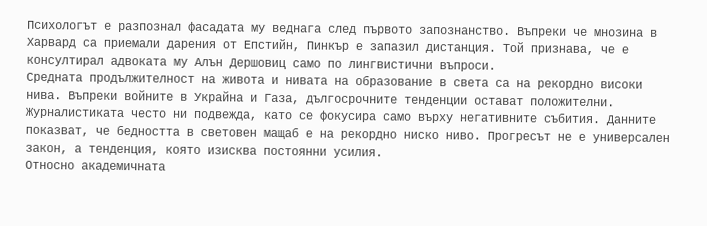Психологът е разпознал фасадата му веднага след първото запознанство. Въпреки че мнозина в Харвард са приемали дарения от Епстийн, Пинкър е запазил дистанция. Той признава, че е консултирал адвоката му Алън Дершовиц само по лингвистични въпроси.
Средната продължителност на живота и нивата на образование в света са на рекордно високи нива. Въпреки войните в Украйна и Газа, дългосрочните тенденции остават положителни. Журналистиката често ни подвежда, като се фокусира само върху негативните събития. Данните показват, че бедността в световен мащаб е на рекордно ниско ниво. Прогресът не е универсален закон, а тенденция, която изисква постоянни усилия.
Относно академичната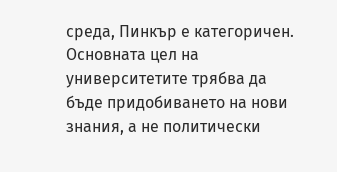среда, Пинкър е категоричен. Основната цел на университетите трябва да бъде придобиването на нови знания, а не политически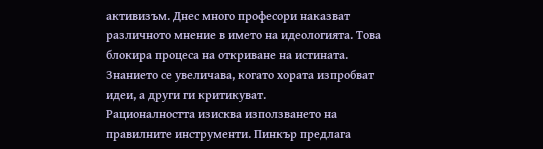активизъм. Днес много професори наказват различното мнение в името на идеологията. Това блокира процеса на откриване на истината.
Знанието се увеличава, когато хората изпробват идеи, а други ги критикуват.
Рационалността изисква използването на правилните инструменти. Пинкър предлага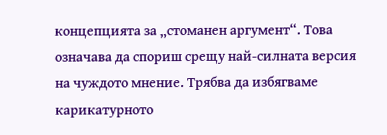концепцията за „стоманен аргумент“. Това означава да спориш срещу най-силната версия на чуждото мнение. Трябва да избягваме карикатурното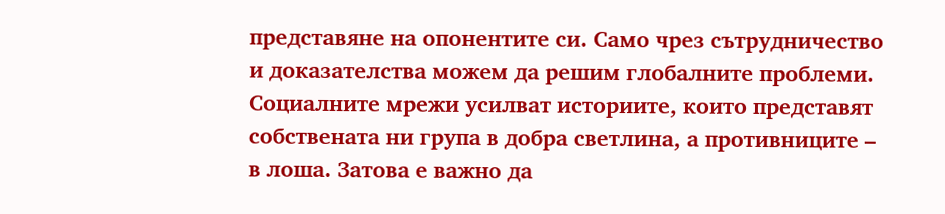представяне на опонентите си. Само чрез сътрудничество и доказателства можем да решим глобалните проблеми. Социалните мрежи усилват историите, които представят собствената ни група в добра светлина, а противниците – в лоша. Затова е важно да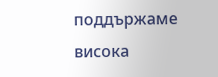поддържаме висока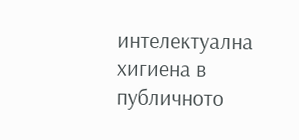интелектуална хигиена в публичното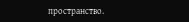пространство.